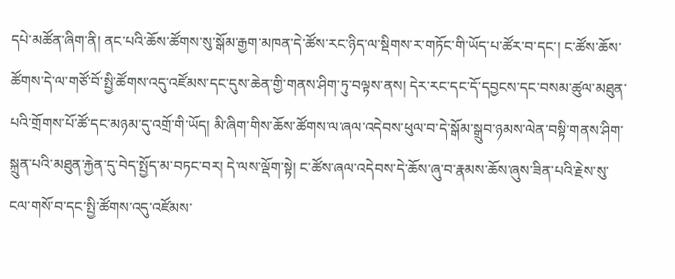དཔེ་མཚོན་ཞིག་ནི། ནང་པའི་ཆོས་ཚོགས་སུ་སྒོམ་རྒྱག་མཁན་དེ་ཚོས་རང་ཉིད་ལ་སྡིགས་ར་གཏོང་གི་ཡོད་པ་ཚོར་བ་དང་། ང་ཚོས་ཆོས་ཚོགས་དེ་ལ་གཙོ་བོ་སྤྱི་ཚོགས་འདུ་འཛོམས་དང་དུས་ཆེན་གྱི་གནས་ཤིག་ཏུ་བལྟས་ནས། དེར་རང་དང་དོ་དབྱངས་དང་བསམ་ཚུལ་མཐུན་པའི་གྲོགས་པོ་ཚོ་དང་མཉམ་དུ་འགྲོ་གི་ཡོད། མི་ཞིག་གིས་ཆོས་ཚོགས་ལ་ཞལ་འདེབས་ཕུལ་བ་དེ་སྒོམ་སྒྲུབ་ཉམས་ལེན་བསྟི་གནས་ཤིག་སྐྲུན་པའི་མཐུན་རྐྱེན་དུ་བེད་སྤྱོད་མ་བཏང་བར། དེ་ལས་ལྡོག་སྟེ། ང་ཚོས་ཞལ་འདེབས་དེ་ཆོས་ཞུ་བ་རྣམས་ཆོས་ཞུས་ཟིན་པའི་རྗེས་སུ་ངལ་གསོ་བ་དང་སྤྱི་ཚོགས་འདུ་འཛོམས་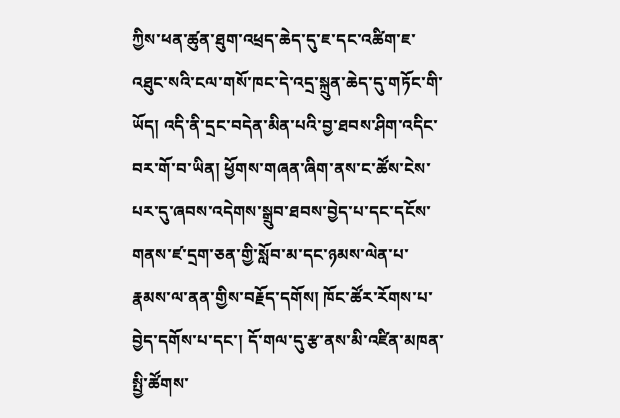ཀྱིས་ཕན་ཚུན་ཐུག་འཕྲད་ཆེད་དུ་ཇ་དང་འཚིག་ཇ་འཐུང་སའི་ངལ་གསོ་ཁང་དེ་འདྲ་སྐྲུན་ཆེད་དུ་གཏོང་གི་ཡོད། འདི་ནི་དྲང་བདེན་མིན་པའི་བྱ་ཐབས་ཤིག་འདིང་བར་གོ་བ་ཡིན། ཕྱོགས་གཞན་ཞིག་ནས་ང་ཚོས་ངེས་པར་དུ་ཞབས་འདེགས་སྒྲུབ་ཐབས་བྱེད་པ་དང་དངོས་གནས་ཛ་དྲག་ཅན་གྱི་སློབ་མ་དང་ཉམས་ལེན་པ་རྣམས་ལ་ནན་གྱིས་བརྗོད་དགོས། ཁོང་ཚོར་རོགས་པ་བྱེད་དགོས་པ་དང་། དོ་གལ་དུ་རྩ་ནས་མི་འཛིན་མཁན་སྤྱི་ཚོགས་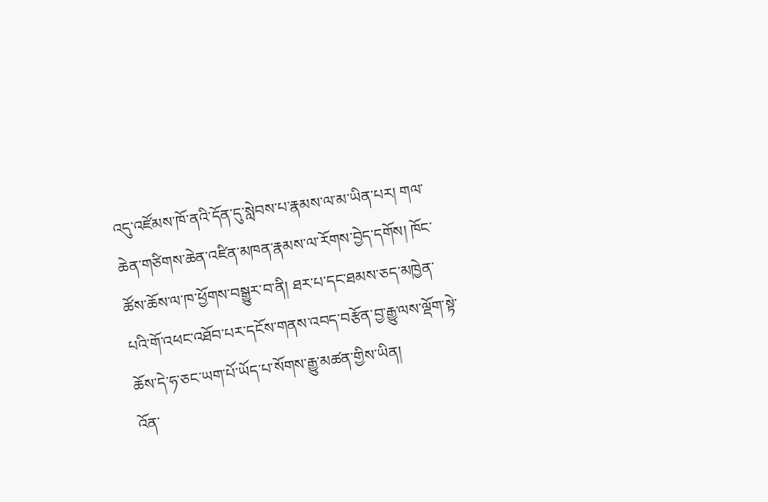འདུ་འཛོམས་ཁོ་ནའི་དོན་དུ་སླེབས་པ་རྣམས་ལ་མ་ཡིན་པར། གལ་ཆེན་གཙིགས་ཆེན་འཛིན་མཁན་རྣམས་ལ་རོགས་བྱེད་དགོས། ཁོང་ཚོས་ཆོས་ལ་ཁ་ཕྱོགས་བསྒྱུར་བ་ནི། ཐར་པ་དང་ཐམས་ཅད་མཁྱེན་པའི་གོ་འཕང་འཐོབ་པར་དངོས་གནས་འབད་བརྩོན་བྱ་རྒྱུ་ལས་ལྡོག་སྟེ་ཆོས་དེ་ཧ་ཅང་ཡག་པོ་ཡོད་པ་སོགས་རྒྱུ་མཚན་གྱིས་ཡིན།
འོན་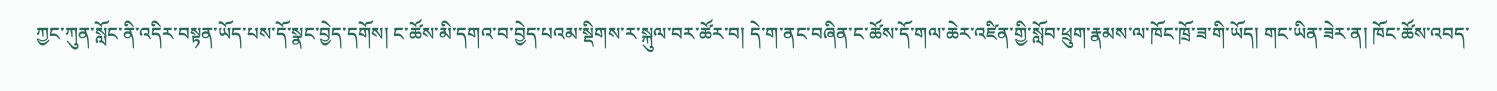ཀྱང་ཀུན་སློང་ནི་འདིར་བསྟན་ཡོད་པས་དོ་སྣང་བྱེད་དགོས། ང་ཚོས་མི་དགའ་བ་བྱེད་པའམ་སྡིགས་ར་སྐུལ་བར་ཚོར་བ། དེ་ག་ནང་བཞིན་ང་ཚོས་དོ་གལ་ཆེར་འཛིན་གྱི་སློབ་ཕྲུག་རྣམས་ལ་ཁོང་ཁྲོ་ཟ་གི་ཡོད། གང་ཡིན་ཟེར་ན། ཁོང་ཚོས་འབད་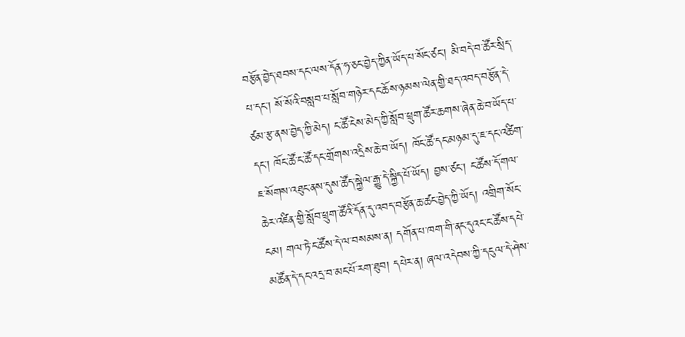བརྩོན་བྱེད་ཐབས་དང་ལས་དོན་ཧ་ཅང་བྱེད་ཀྱིན་ཡོད་པ་སོང་ཙང་། མི་བདེ་བ་ཚོར་སྲིད་པ་དང་། སོ་སོའི་བསླབ་པ་སློབ་གཉེར་དང་ཆོས་ཉམས་ལེན་གྱི་ཐད་འབད་བརྩོན་དེ་ཙམ་རྩ་ནས་བྱེད་ཀྱི་མེད། ང་ཚོ་ངེས་མེད་ཀྱི་སློབ་ཕྲུག་ཚོར་ཆགས་ཞེན་ཆེ་བ་ཡོད་པ་དང་། ཁོང་ཚོ་ང་ཚོ་དང་གྲོགས་འདྲིས་ཆེ་བ་ཡོད། ཁོང་ཚོ་དང་མཉམ་དུ་ཇ་དང་འཚིག་ཇ་སོགས་འཐུང་ནས་དུས་ཚོད་སྐྱེལ་རྒྱུ་དེ་སྐྱིད་པོ་ཡོད། བྱས་ཙང་། ང་ཚོས་དོ་གལ་ཆེར་འཛིན་གྱི་སློབ་ཕྲུག་ཚོའི་དོན་དུ་འབད་བརྩོན་ཆ་ཚང་བྱེད་ཀྱི་ཡོད། འགྲིག་སོང་ངམ། གལ་ཏེ་ང་ཚོས་དེ་ལ་བསམས་ན། དགོན་པ་ཁག་གི་ནང་དུའང་ང་ཚོས་དཔེ་མཚོན་དེ་དང་འདྲ་བ་མང་པོ་རག་ཐུབ། དཔེར་ན། ཞལ་འདེབས་ཀྱི་དངུལ་དེ་ཤེས་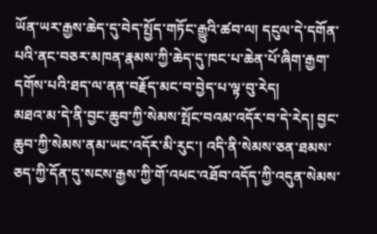ཡོན་ཡར་རྒྱས་ཆེད་དུ་བེད་སྤྱོད་གཏོང་རྒྱུའི་ཚབ་ལ། དངུལ་དེ་དགོན་པའི་ནང་བཅར་མཁན་རྣམས་ཀྱི་ཆེད་དུ་ཁང་པ་ཆེན་པོ་ཞིག་རྒྱག་དགོས་པའི་ཐད་ལ་ནན་བརྗོད་མང་བ་བྱེད་པ་ལྟ་བུ་རེད།
མཐའ་མ་དེ་ནི་བྱང་ཆུབ་ཀྱི་སེམས་སྤོང་བའམ་འདོར་བ་དེ་རེད། བྱང་ཆུབ་ཀྱི་སེམས་ནམ་ཡང་འདོར་མི་རུང་། འདི་ནི་སེམས་ཅན་ཐམས་ཅད་ཀྱི་དོན་དུ་སངས་རྒྱས་ཀྱི་གོ་འཕང་འཐོབ་འདོད་ཀྱི་འདུན་སེམས་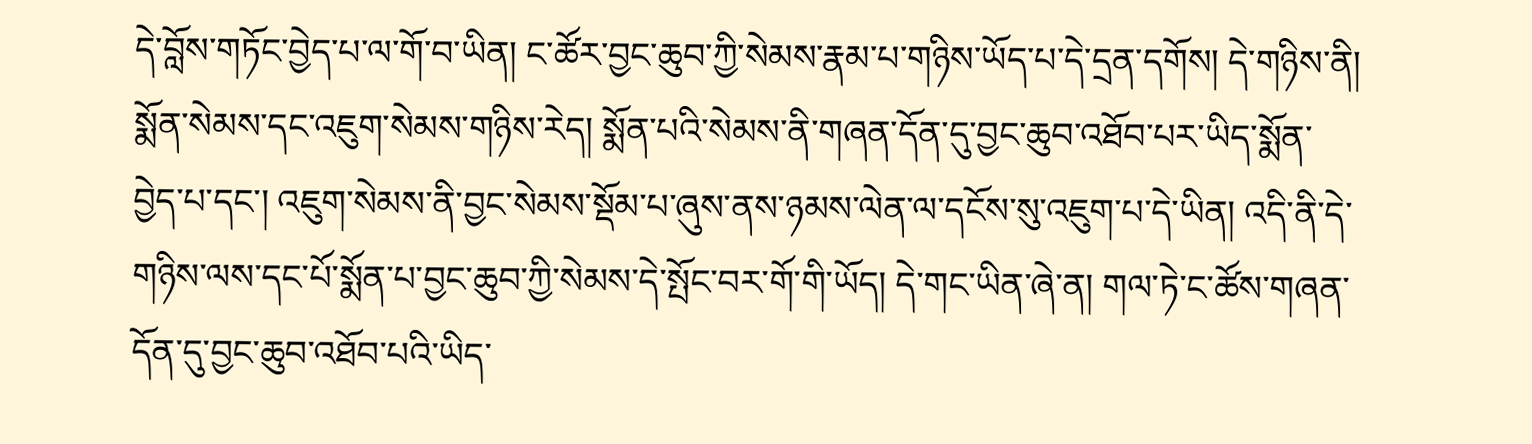དེ་བློས་གཏོང་བྱེད་པ་ལ་གོ་བ་ཡིན། ང་ཚོར་བྱང་ཆུབ་ཀྱི་སེམས་རྣམ་པ་གཉིས་ཡོད་པ་དེ་དྲན་དགོས། དེ་གཉིས་ནི། སྨོན་སེམས་དང་འཇུག་སེམས་གཉིས་རེད། སྨོན་པའི་སེམས་ནི་གཞན་དོན་དུ་བྱང་ཆུབ་འཐོབ་པར་ཡིད་སྨོན་བྱེད་པ་དང་། འཇུག་སེམས་ནི་བྱང་སེམས་སྡོམ་པ་ཞུས་ནས་ཉམས་ལེན་ལ་དངོས་སུ་འཇུག་པ་དེ་ཡིན། འདི་ནི་དེ་གཉིས་ལས་དང་པོ་སྨོན་པ་བྱང་ཆུབ་ཀྱི་སེམས་དེ་སྤོང་བར་གོ་གི་ཡོད། དེ་གང་ཡིན་ཞེ་ན། གལ་ཏེ་ང་ཚོས་གཞན་དོན་དུ་བྱང་ཆུབ་འཐོབ་པའི་ཡིད་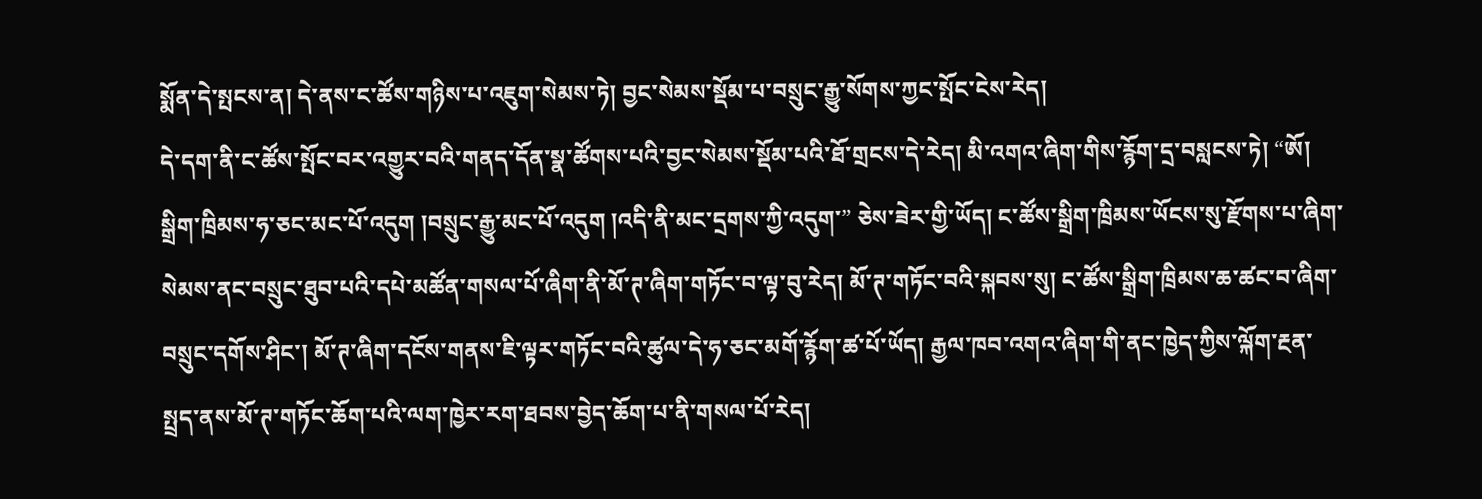སྨོན་དེ་སྤངས་ན། དེ་ནས་ང་ཚོས་གཉིས་པ་འཇུག་སེམས་ཏེ། བྱང་སེམས་སྡོམ་པ་བསྲུང་རྒྱུ་སོགས་ཀྱང་སྤོང་ངེས་རེད།
དེ་དག་ནི་ང་ཚོས་སྤོང་བར་འགྱུར་བའི་གནད་དོན་སྣ་ཚོགས་པའི་བྱང་སེམས་སྡོམ་པའི་ཐོ་གྲངས་དེ་རེད། མི་འགའ་ཞིག་གིས་རྙོག་དྲ་བསླངས་ཏེ། “ཨོ། སྒྲིག་ཁྲིམས་ཧ་ཅང་མང་པོ་འདུག །བསྲུང་རྒྱུ་མང་པོ་འདུག །འདི་ནི་མང་དྲགས་ཀྱི་འདུག་” ཅེས་ཟེར་གྱི་ཡོད། ང་ཚོས་སྒྲིག་ཁྲིམས་ཡོངས་སུ་རྫོགས་པ་ཞིག་སེམས་ནང་བསྲུང་ཐུབ་པའི་དཔེ་མཚོན་གསལ་པོ་ཞིག་ནི་མོ་ཊ་ཞིག་གཏོང་བ་ལྟ་བུ་རེད། མོ་ཊ་གཏོང་བའི་སྐབས་སུ། ང་ཚོས་སྒྲིག་ཁྲིམས་ཆ་ཚང་བ་ཞིག་བསྲུང་དགོས་ཤིང་། མོ་ཊ་ཞིག་དངོས་གནས་ཇི་ལྟར་གཏོང་བའི་ཚུལ་དེ་ཧ་ཅང་མགོ་རྙོག་ཚ་པོ་ཡོད། རྒྱལ་ཁབ་འགའ་ཞིག་གི་ནང་ཁྱེད་ཀྱིས་ལྐོག་རྔན་སྤྲད་ནས་མོ་ཊ་གཏོང་ཆོག་པའི་ལག་ཁྱེར་རག་ཐབས་བྱེད་ཆོག་པ་ནི་གསལ་པོ་རེད།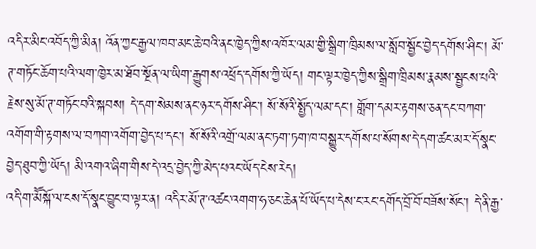འདིར་མིང་འབོད་ཀྱི་མིན། འོན་ཀྱང་རྒྱལ་ཁབ་མང་ཆེ་བའི་ནང་ཁྱེད་ཀྱིས་འཁོར་ལམ་གྱི་སྒྲིག་ཁྲིམས་ལ་སློབ་སྦྱོང་བྱེད་དགོས་ཤིང་། མོ་ཊ་གཏོང་ཆོག་པའི་ལག་ཁྱེར་མ་ཐོབ་སྔོན་ལ་ཡིག་རྒྱུགས་འཕྲོད་དགོས་ཀྱི་ཡོད། གང་ལྟར་ཁྱེད་ཀྱིས་སྒྲིག་ཁྲིམས་རྣམས་སྦྱངས་པའི་རྗེས་སུ་མོ་ཊ་གཏོང་བའི་སྐབས། དེ་དག་སེམས་ནང་ཉར་དགོས་ཤིང་། སོ་སོའི་སྤྱོད་ལམ་དང་། གློག་དམར་རྟགས་ཅན་དང་བཀག་འགོག་གི་རྟགས་ལ་བཀག་འགོག་བྱེད་པ་དང་། སོ་སོའི་འགྲོ་ལམ་ནང་ཏག་ཏག་ཁ་བསྒྱུར་དགོས་པ་སོགས་དེ་དག་ཚང་མར་དོ་སྣང་བྱེད་ཐུབ་ཀྱི་ཡོད། མི་འགའ་ཞིག་གིས་དེ་འདྲ་བྱེད་ཀྱི་མེད་པའང་ཡོད་ངེས་རེད།
འདི་ག་མཽསྐོ་ལ་ངས་དོ་སྣང་བྱུང་བ་ལྟར་ན། འདིར་མོ་ཊ་འཚང་འགག་ཧ་ཅང་ཆེན་པོ་ཡོད་པ་དེས་ང་རང་དགོད་བྲོ་བོ་བཟོས་སོང་། དེ་ནི་རྒྱ་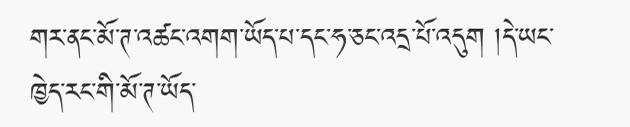གར་ནང་མོ་ཊ་འཚང་འགག་ཡོད་པ་དང་ཧ་ཅང་འདྲ་པོ་འདུག །དེ་ཡང་ཁྱེད་རང་གི་མོ་ཊ་ཡོད་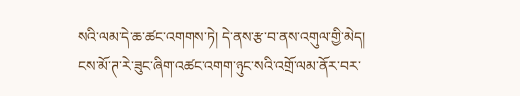སའི་ལམ་དེ་ཆ་ཚང་འགགས་ཏེ། དེ་ནས་རྩ་བ་ནས་འགུལ་གྱི་མེད། ངས་མོ་ཊ་རེ་ཟུང་ཞིག་འཚང་འགག་ཉུང་སའི་འགྲོ་ལམ་ནོར་བར་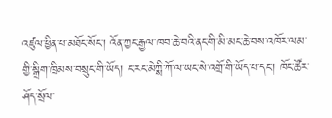འཛུལ་ཕྱིན་པ་མཐོང་སོང་། འོན་ཀྱང་རྒྱལ་ཁབ་ཆེ་བའི་ནང་གི་མི་མང་ཆེ་བས་འཁོར་ལམ་གྱི་སྒྲིག་ཁྲིམས་བསྲུང་གི་ཡོད། ང་རང་མེཀྶི་ཀོ་ལ་ཡང་སེ་འགྲོ་གི་ཡོད་པ་དང་། ཁོང་ཚོར་ཤོད་སྲོལ་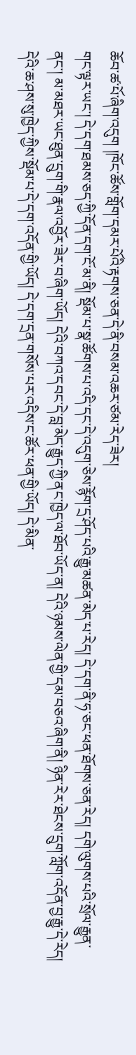ཆོབ་ཚ་པོ་ཞིག་འདུག །ཁོང་ཚོས་གློག་དམར་པོའི་རྟགས་ཅན་དེ་ནི་བསམ་འཆར་ཙམ་རེད་ཟེར།
གང་ལྟར་ཡང་། དེ་དག་ཐམས་ཅད་ཀྱི་དོན་དག་ངོ་མ་ནི། སྡོམ་པ་སྣ་ཚོགས་པ་འདི་དང་དེ་འདུག་ཅེས་རྙོག་དྲ་ཤོད་པའི་རྒྱུ་མཚན་མེད་པ་རེད། དེ་དག་ནི་ཧ་ཅང་ཕན་ཐོགས་ཅན་རེད། དགེ་ལུགས་པའི་སྲོལ་རྒྱུན་ནང་། མ་མཐར་ཡང་ཐུན་དྲུག་གི་རྣལ་འབྱོར་ཟེར་བ་ཞིག་ཡོད། དེའི་བཀའ་དབང་དེ་བླ་མེད་རྒྱུད་ཀྱི་ནང་ཁྱེད་ལ་ཐོབ་ཡོད་ན། དེའི་ཉམས་ལེན་གྱི་དམ་བཅའ་ཞིག་ནི། ཉིན་རེར་ཐེངས་དྲུག་ཀློག་འདོན་བྱ་རྒྱུ་དེ་རེད། དེའི་ཆ་ཤས་སུ་ཁྱེད་ཀྱིས་སྡོམ་པ་དེ་དག་འདོན་གྱི་ཡོད། དེ་དག་དྲན་གསོས་པར་འདིས་ང་ཚོར་ཕན་གྱི་ཡོད། དེ་མིན་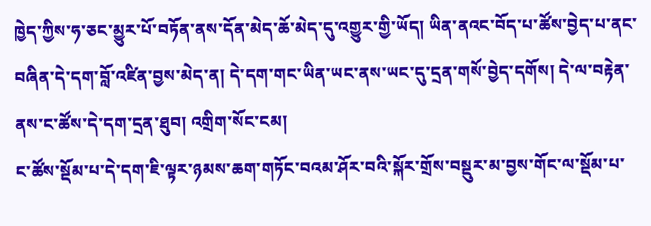ཁྱེད་ཀྱིས་ཧ་ཅང་མྱུར་པོ་བཏོན་ནས་དོན་མེད་ཆོ་མེད་དུ་འགྱུར་གྱི་ཡོད། ཡིན་ནའང་བོད་པ་ཚོས་བྱེད་པ་ནང་བཞིན་དེ་དག་བློ་འཛིན་བྱས་མེད་ན། དེ་དག་གང་ཡིན་ཡང་ནས་ཡང་དུ་དྲན་གསོ་བྱེད་དགོས། དེ་ལ་བརྟེན་ནས་ང་ཚོས་དེ་དག་དྲན་ཐུབ། འགྲིག་སོང་ངམ།
ང་ཚོས་སྡོམ་པ་དེ་དག་ཇི་ལྟར་ཉམས་ཆག་གཏོང་བའམ་ཤོར་བའི་སྐོར་གྲོས་བསྡུར་མ་བྱས་གོང་ལ་སྡོམ་པ་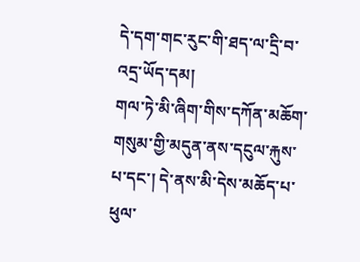དེ་དག་གང་རུང་གི་ཐད་ལ་དྲི་བ་འདྲ་ཡོད་དམ།
གལ་ཏེ་མི་ཞིག་གིས་དཀོན་མཆོག་གསུམ་གྱི་མདུན་ནས་དངུལ་རྐུས་པ་དང་། དེ་ནས་མི་དེས་མཆོད་པ་ཕུལ་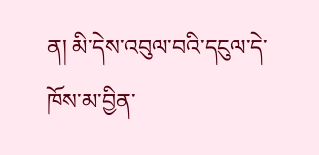ན། མི་དེས་འབུལ་བའི་དངུལ་དེ་ཁོས་མ་བྱིན་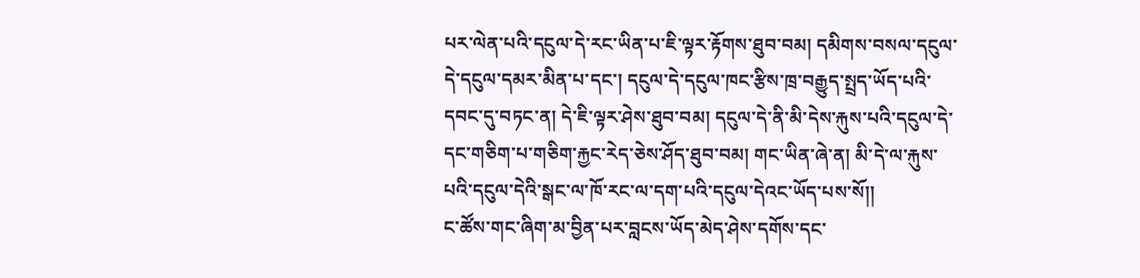པར་ལེན་པའི་དངུལ་དེ་རང་ཡིན་པ་ཇི་ལྟར་རྟོགས་ཐུབ་བམ། དམིགས་བསལ་དངུལ་དེ་དངུལ་དམར་མིན་པ་དང་། དངུལ་དེ་དངུལ་ཁང་རྩིས་ཁྲ་བརྒྱུད་སྤྲད་ཡོད་པའི་དབང་དུ་བཏང་ན། དེ་ཇི་ལྟར་ཤེས་ཐུབ་བམ། དངུལ་དེ་ནི་མི་དེས་རྐུས་པའི་དངུལ་དེ་དང་གཅིག་པ་གཅིག་རྐྱང་རེད་ཅེས་ཤོད་ཐུབ་བམ། གང་ཡིན་ཞེ་ན། མི་དེ་ལ་རྐུས་པའི་དངུལ་དེའི་སྒང་ལ་ཁོ་རང་ལ་དག་པའི་དངུལ་དེའང་ཡོད་པས་སོ།།
ང་ཚོས་གང་ཞིག་མ་བྱིན་པར་བླངས་ཡོད་མེད་ཤེས་དགོས་དང་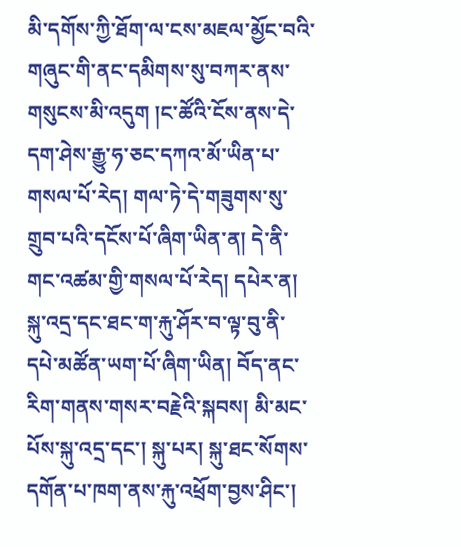མི་དགོས་ཀྱི་ཐོག་ལ་ངས་མཇལ་མྱོང་བའི་གཞུང་གི་ནང་དམིགས་སུ་བཀར་ནས་གསུངས་མི་འདུག །ང་ཚོའི་ངོས་ནས་དེ་དག་ཤེས་རྒྱུ་ཧ་ཅང་དཀའ་མོ་ཡིན་པ་གསལ་པོ་རེད། གལ་ཏེ་དེ་གཟུགས་སུ་གྲུབ་པའི་དངོས་པོ་ཞིག་ཡིན་ན། དེ་ནི་གང་འཚམ་གྱི་གསལ་པོ་རེད། དཔེར་ན། སྐུ་འདྲ་དང་ཐང་ག་རྐུ་ཤོར་བ་ལྟ་བུ་ནི་དཔེ་མཚོན་ཡག་པོ་ཞིག་ཡིན། བོད་ནང་རིག་གནས་གསར་བརྗེའི་སྐབས། མི་མང་པོས་སྐུ་འདྲ་དང་། སྐུ་པར། སྐུ་ཐང་སོགས་དགོན་པ་ཁག་ནས་རྐུ་འཕྲོག་བྱས་ཤིང་།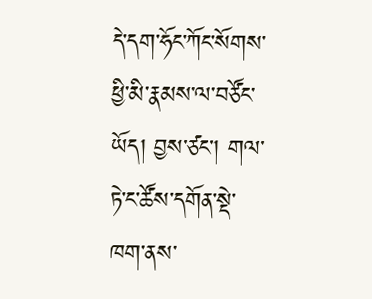དེ་དག་ཧོང་ཀོང་སོགས་ཕྱི་མི་རྣམས་ལ་བཙོང་ཡོད། བྱས་ཙང་། གལ་ཏེ་ང་ཚོས་དགོན་སྡེ་ཁག་ནས་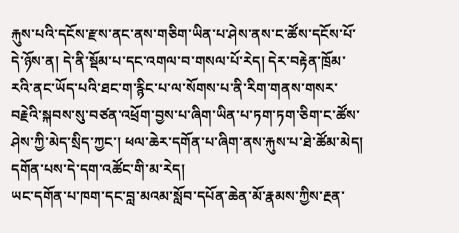རྐུས་པའི་དངོས་རྫས་ནང་ནས་གཅིག་ཡིན་པ་ཤེས་ནས་ང་ཚོས་དངོས་པོ་དེ་ཉོས་ན། དེ་ནི་སྡོམ་པ་དང་འགལ་བ་གསལ་པོ་རེད། དེར་བརྟེན་ཁྲོམ་རའི་ནང་ཡོད་པའི་ཐང་ག་རྙིང་པ་ལ་སོགས་པ་ནི་རིག་གནས་གསར་བརྗེའི་སྐབས་སུ་བཙན་འཕྲོག་བྱས་པ་ཞིག་ཡིན་པ་ཏག་ཏག་ཅིག་ང་ཚོས་ཤེས་ཀྱི་མེད་སྲིད་ཀྱང་། ཕལ་ཆེར་དགོན་པ་ཞིག་ནས་རྐུས་པ་ཐེ་ཚོམ་མེད། དགོན་པས་དེ་དག་འཚོང་གི་མ་རེད།
ཡང་དགོན་པ་ཁག་དང་བླ་མའམ་སློབ་དཔོན་ཆེན་མོ་རྣམས་ཀྱིས་རྔན་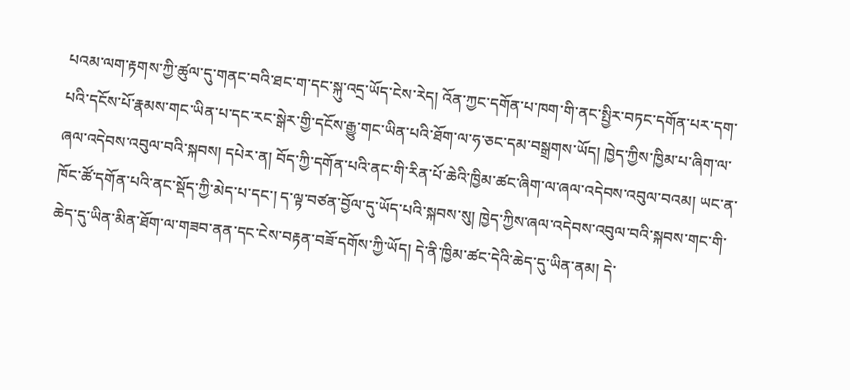པའམ་ལག་རྟགས་ཀྱི་ཚུལ་དུ་གནང་བའི་ཐང་ག་དང་སྐུ་འདྲ་ཡོད་ངེས་རེད། འོན་ཀྱང་དགོན་པ་ཁག་གི་ནང་སྤྱིར་བཏང་དགོན་པར་དག་པའི་དངོས་པོ་རྣམས་གང་ཡིན་པ་དང་རང་སྒེར་གྱི་དངོས་རྒྱུ་གང་ཡིན་པའི་ཐོག་ལ་ཧ་ཅང་དམ་བསྒྲགས་ཡོད། ཁྱེད་ཀྱིས་ཁྱིམ་པ་ཞིག་ལ་ཞལ་འདེབས་འབུལ་བའི་སྐབས། དཔེར་ན། བོད་ཀྱི་དགོན་པའི་ནང་གི་རིན་པོ་ཆེའི་ཁྱིམ་ཚང་ཞིག་ལ་ཞལ་འདེབས་འབུལ་བའམ། ཡང་ན་ཁོང་ཚོ་དགོན་པའི་ནང་སྡོད་ཀྱི་མེད་པ་དང་། ད་ལྟ་བཙན་བྱོལ་དུ་ཡོད་པའི་སྐབས་སུ། ཁྱེད་ཀྱིས་ཞལ་འདེབས་འབུལ་བའི་སྐབས་གང་གི་ཆེད་དུ་ཡིན་མིན་ཐོག་ལ་གཟབ་ནན་དང་ངེས་བརྟན་བཟོ་དགོས་ཀྱི་ཡོད། དེ་ནི་ཁྱིམ་ཚང་དེའི་ཆེད་དུ་ཡིན་ནམ། དེ་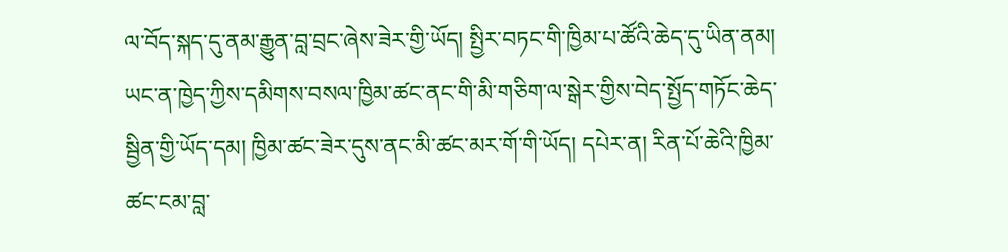ལ་བོད་སྐད་དུ་ནམ་རྒྱུན་བླ་བྲང་ཞེས་ཟེར་གྱི་ཡོད། སྤྱིར་བཏང་གི་ཁྱིམ་པ་ཚོའི་ཆེད་དུ་ཡིན་ནམ། ཡང་ན་ཁྱེད་ཀྱིས་དམིགས་བསལ་ཁྱིམ་ཚང་ནང་གི་མི་གཅིག་ལ་སྒེར་གྱིས་བེད་སྤྱོད་གཏོང་ཆེད་སྦྱིན་གྱི་ཡོད་དམ། ཁྱིམ་ཚང་ཟེར་དུས་ནང་མི་ཚང་མར་གོ་གི་ཡོད། དཔེར་ན། རིན་པོ་ཆེའི་ཁྱིམ་ཚང་ངམ་བླ་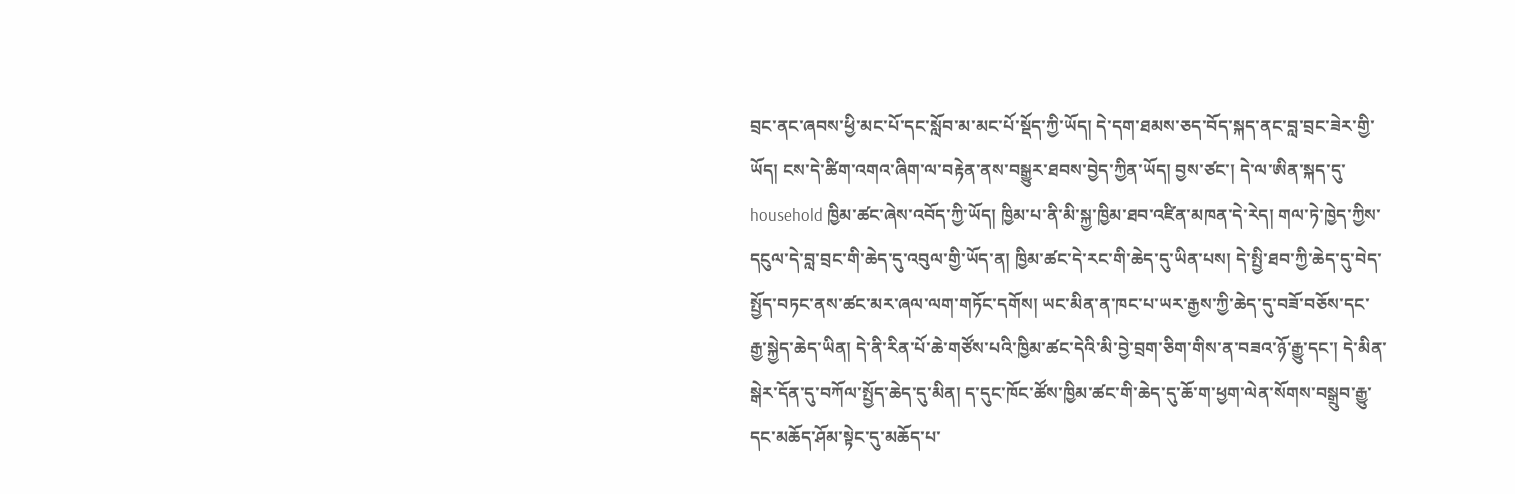བྲང་ནང་ཞབས་ཕྱི་མང་པོ་དང་སློབ་མ་མང་པོ་སྡོད་ཀྱི་ཡོད། དེ་དག་ཐམས་ཅད་བོད་སྐད་ནང་བླ་བྲང་ཟེར་གྱི་ཡོད། ངས་དེ་ཚིག་འགའ་ཞིག་ལ་བརྟེན་ནས་བསྒྱུར་ཐབས་བྱེད་ཀྱིན་ཡོད། བྱས་ཙང་། དེ་ལ་ཨིན་སྐད་དུ་ household ཁྱིམ་ཚང་ཞེས་འབོད་ཀྱི་ཡོད། ཁྱིམ་པ་ནི་མི་སྐྱ་ཁྱིམ་ཐབ་འཛིན་མཁན་དེ་རེད། གལ་ཏེ་ཁྱེད་ཀྱིས་དངུལ་དེ་བླ་བྲང་གི་ཆེད་དུ་འབུལ་གྱི་ཡོད་ན། ཁྱིམ་ཚང་དེ་རང་གི་ཆེད་དུ་ཡིན་པས། དེ་སྤྱི་ཐབ་ཀྱི་ཆེད་དུ་བེད་སྤྱོད་བཏང་ནས་ཚང་མར་ཞལ་ལག་གཏོང་དགོས། ཡང་མིན་ན་ཁང་པ་ཡར་རྒྱས་ཀྱི་ཆེད་དུ་བཟོ་བཅོས་དང་རྒྱ་སྐྱེད་ཆེད་ཡིན། དེ་ནི་རིན་པོ་ཆེ་གཙོས་པའི་ཁྱིམ་ཚང་དེའི་མི་བྱེ་བྲག་ཅིག་གིས་ན་བཟའ་ཉོ་རྒྱུ་དང་། དེ་མིན་སྒེར་དོན་དུ་བཀོལ་སྤྱོད་ཆེད་དུ་མིན། ད་དུང་ཁོང་ཚོས་ཁྱིམ་ཚང་གི་ཆེད་དུ་ཆོ་ག་ཕྱག་ལེན་སོགས་བསྒྲུབ་རྒྱུ་དང་མཆོད་ཤོམ་སྟེང་དུ་མཆོད་པ་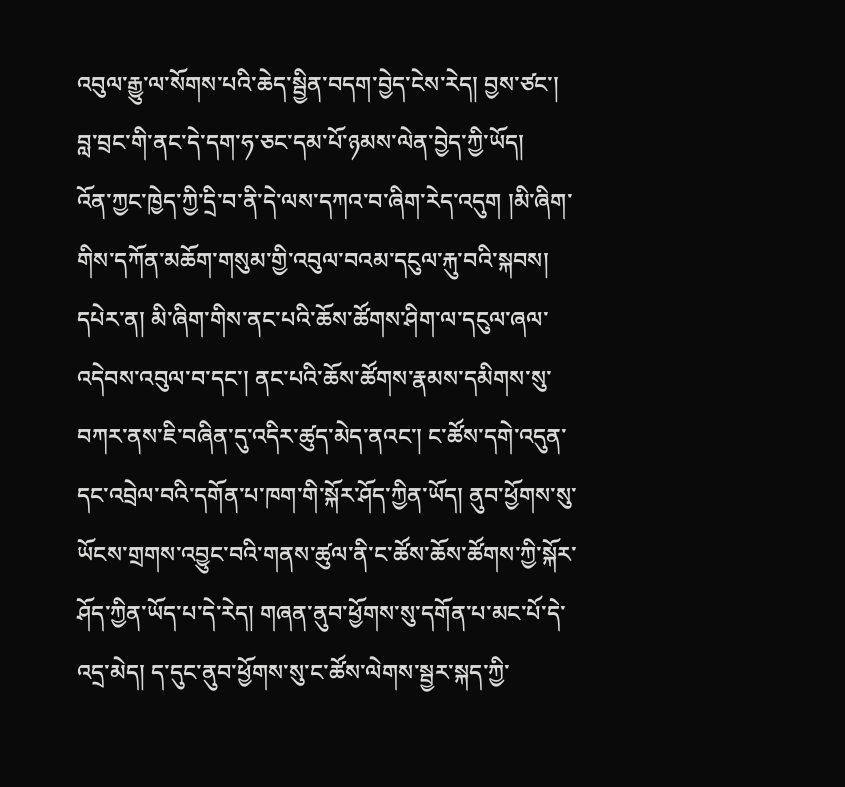འབུལ་རྒྱུ་ལ་སོགས་པའི་ཆེད་སྦྱིན་བདག་བྱེད་ངེས་རེད། བྱས་ཙང་། བླ་བྲང་གི་ནང་དེ་དག་ཧ་ཅང་དམ་པོ་ཉམས་ལེན་བྱེད་ཀྱི་ཡོད།
འོན་ཀྱང་ཁྱེད་ཀྱི་དྲི་བ་ནི་དེ་ལས་དཀའ་བ་ཞིག་རེད་འདུག །མི་ཞིག་གིས་དཀོན་མཆོག་གསུམ་གྱི་འབུལ་བའམ་དངུལ་རྐུ་བའི་སྐབས། དཔེར་ན། མི་ཞིག་གིས་ནང་པའི་ཆོས་ཚོགས་ཤིག་ལ་དངུལ་ཞལ་འདེབས་འབུལ་བ་དང་། ནང་པའི་ཆོས་ཚོགས་རྣམས་དམིགས་སུ་བཀར་ནས་ཇི་བཞིན་དུ་འདིར་ཚུད་མེད་ནའང་། ང་ཚོས་དགེ་འདུན་དང་འབྲེལ་བའི་དགོན་པ་ཁག་གི་སྐོར་ཤོད་ཀྱིན་ཡོད། ནུབ་ཕྱོགས་སུ་ཡོངས་གྲགས་འབྱུང་བའི་གནས་ཚུལ་ནི་ང་ཚོས་ཆོས་ཚོགས་ཀྱི་སྐོར་ཤོད་ཀྱིན་ཡོད་པ་དེ་རེད། གཞན་ནུབ་ཕྱོགས་སུ་དགོན་པ་མང་པོ་དེ་འདྲ་མེད། ད་དུང་ནུབ་ཕྱོགས་སུ་ང་ཚོས་ལེགས་སྦྱར་སྐད་ཀྱི་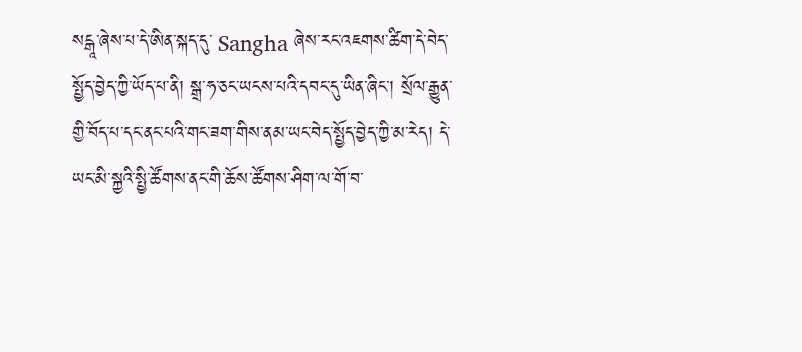སངྒཱ་ཞེས་པ་དེ་ཨིན་སྐད་དུ་ Sangha ཞེས་རང་འཇགས་ཚིག་དེ་བེད་སྤྱོད་བྱེད་ཀྱི་ཡོད་པ་ནི། སྒྲ་ཧ་ཅང་ཡངས་པའི་དབང་དུ་ཡིན་ཞིང་། སྲོལ་རྒྱུན་གྱི་བོད་པ་དང་ནང་པའི་གང་ཟག་གིས་ནམ་ཡང་བེད་སྤྱོད་བྱེད་ཀྱི་མ་རེད། དེ་ཡང་མི་སྐྱའི་སྤྱི་ཚོགས་ནང་གི་ཆོས་ཚོགས་ཤིག་ལ་གོ་བ་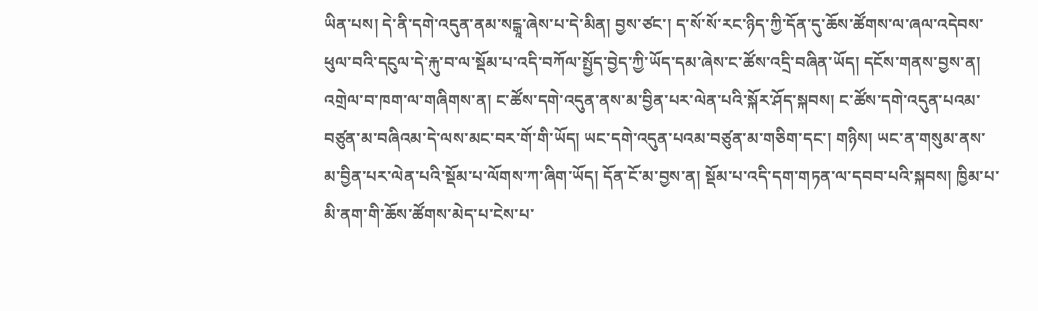ཡིན་པས། དེ་ནི་དགེ་འདུན་ནམ་སངྒཱ་ཞེས་པ་དེ་མིན། བྱས་ཙང་། ད་སོ་སོ་རང་ཉིད་ཀྱི་དོན་དུ་ཆོས་ཚོགས་ལ་ཞལ་འདེབས་ཕུལ་བའི་དངུལ་དེ་རྐུ་བ་ལ་སྡོམ་པ་འདི་བཀོལ་སྤྱོད་བྱེད་ཀྱི་ཡོད་དམ་ཞེས་ང་ཚོས་འདྲི་བཞིན་ཡོད། དངོས་གནས་བྱས་ན། འགྲེལ་བ་ཁག་ལ་གཞིགས་ན། ང་ཚོས་དགེ་འདུན་ནས་མ་བྱིན་པར་ལེན་པའི་སྐོར་ཤོད་སྐབས། ང་ཚོས་དགེ་འདུན་པའམ་བཙུན་མ་བཞིའམ་དེ་ལས་མང་བར་གོ་གི་ཡོད། ཡང་དགེ་འདུན་པའམ་བཙུན་མ་གཅིག་དང་། གཉིས། ཡང་ན་གསུམ་ནས་མ་བྱིན་པར་ལེན་པའི་སྡོམ་པ་ལོགས་ཀ་ཞིག་ཡོད། དོན་ངོ་མ་བྱས་ན། སྡོམ་པ་འདི་དག་གཏན་ལ་དབབ་པའི་སྐབས། ཁྱིམ་པ་མི་ནག་གི་ཆོས་ཚོགས་མེད་པ་ངེས་པ་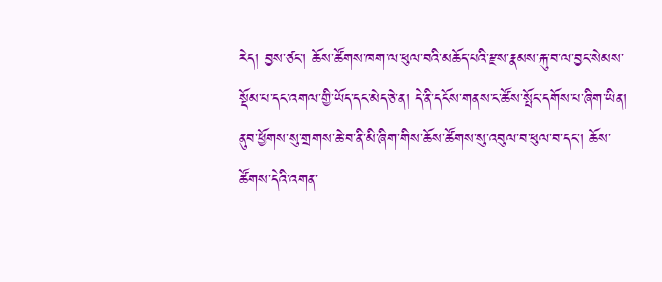རེད། བྱས་ཙང་། ཆོས་ཚོགས་ཁག་ལ་ཕུལ་བའི་མཆོད་པའི་རྫས་རྣམས་རྐུ་བ་ལ་བྱང་སེམས་སྡོམ་པ་དང་འགལ་གྱི་ཡོད་དང་མེད་ཅེ་ན། དེ་ནི་དངོས་གནས་ང་ཚོས་སྤོང་དགོས་པ་ཞིག་ཡིན།
ནུབ་ཕྱོགས་སུ་གྲགས་ཆེ་བ་ནི་མི་ཞིག་གིས་ཆོས་ཚོགས་སུ་འབུལ་བ་ཕུལ་བ་དང་། ཆོས་ཚོགས་དེའི་འགན་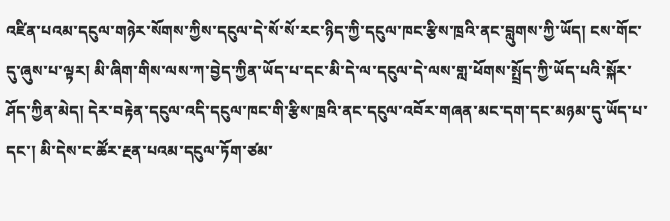འཛིན་པའམ་དངུལ་གཉེར་སོགས་ཀྱིས་དངུལ་དེ་སོ་སོ་རང་ཉིད་ཀྱི་དངུལ་ཁང་རྩིས་ཁྲའི་ནང་བླུགས་ཀྱི་ཡོད། ངས་གོང་དུ་ཞུས་པ་ལྟར། མི་ཞིག་གིས་ལས་ཀ་བྱེད་ཀྱིན་ཡོད་པ་དང་མི་དེ་ལ་དངུལ་དེ་ལས་གླ་ཕོགས་སྤྲོད་ཀྱི་ཡོད་པའི་སྐོར་ཤོད་ཀྱིན་མེད། དེར་བརྟེན་དངུལ་འདི་དངུལ་ཁང་གི་རྩིས་ཁྲའི་ནང་དངུལ་འབོར་གཞན་མང་དག་དང་མཉམ་དུ་ཡོད་པ་དང་། མི་དེས་ང་ཚོར་རྔན་པའམ་དངུལ་ཏོག་ཙམ་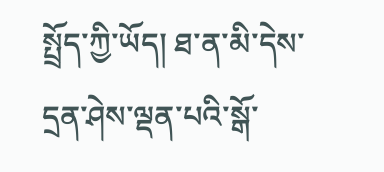སྤྲོད་ཀྱི་ཡོད། ཐ་ན་མི་དེས་དྲན་ཤེས་ལྡན་པའི་སྒོ་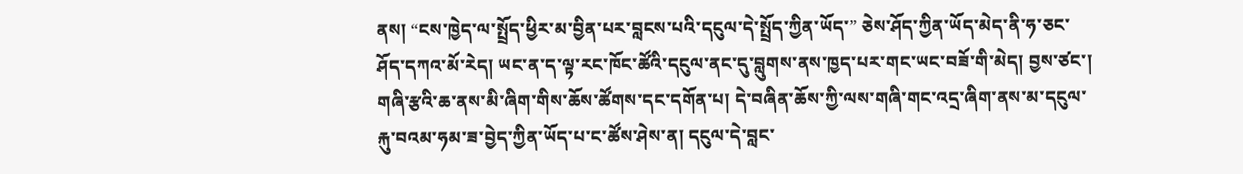ནས། “ངས་ཁྱེད་ལ་སྤྲོད་ཕྱིར་མ་བྱིན་པར་བླངས་པའི་དངུལ་དེ་སྤྲོད་ཀྱིན་ཡོད་” ཅེས་ཤོད་ཀྱིན་ཡོད་མེད་ནི་ཧ་ཅང་ཤོད་དཀའ་མོ་རེད། ཡང་ན་ད་ལྟ་རང་ཁོང་ཚོའི་དངུལ་ནང་དུ་བླུགས་ནས་ཁྱད་པར་གང་ཡང་བཟོ་གི་མེད། བྱས་ཙང་། གཞི་རྩའི་ཆ་ནས་མི་ཞིག་གིས་ཆོས་ཚོགས་དང་དགོན་པ། དེ་བཞིན་ཆོས་ཀྱི་ལས་གཞི་གང་འདྲ་ཞིག་ནས་མ་དངུལ་རྐུ་བའམ་ཧམ་ཟ་བྱེད་ཀྱིན་ཡོད་པ་ང་ཚོས་ཤེས་ན། དངུལ་དེ་བླང་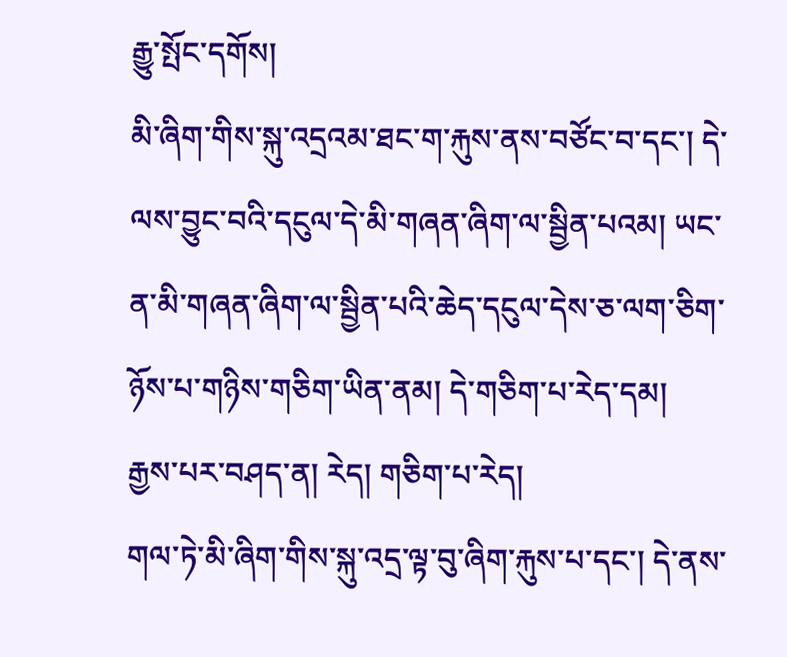རྒྱུ་སྤོང་དགོས།
མི་ཞིག་གིས་སྐུ་འདྲའམ་ཐང་ག་རྐུས་ནས་བཙོང་བ་དང་། དེ་ལས་བྱུང་བའི་དངུལ་དེ་མི་གཞན་ཞིག་ལ་སྦྱིན་པའམ། ཡང་ན་མི་གཞན་ཞིག་ལ་སྦྱིན་པའི་ཆེད་དངུལ་དེས་ཅ་ལག་ཅིག་ཉོས་པ་གཉིས་གཅིག་ཡིན་ནམ། དེ་གཅིག་པ་རེད་དམ།
རྒྱས་པར་བཤད་ན། རེད། གཅིག་པ་རེད།
གལ་ཏེ་མི་ཞིག་གིས་སྐུ་འདྲ་ལྟ་བུ་ཞིག་རྐུས་པ་དང་། དེ་ནས་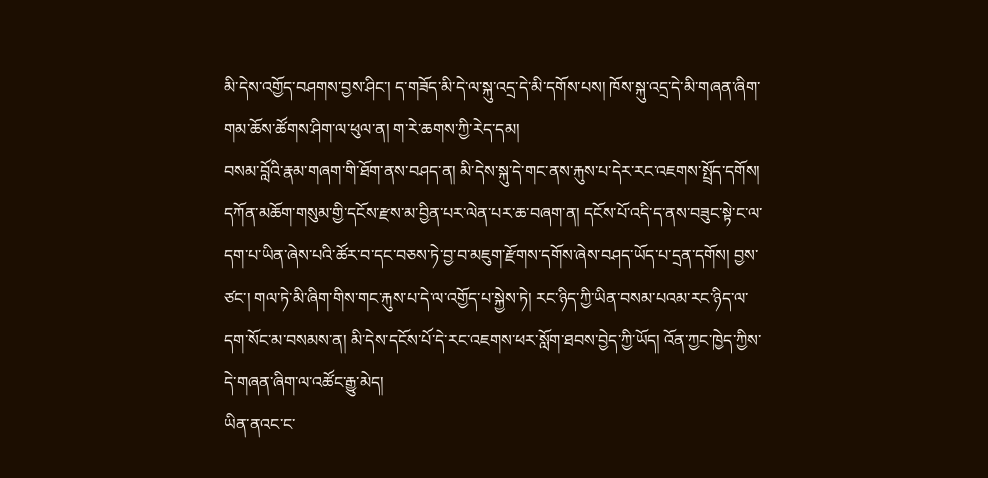མི་དེས་འགྱོད་བཤགས་བྱས་ཤིང་། ད་གཟོད་མི་དེ་ལ་སྐུ་འདྲ་དེ་མི་དགོས་པས། ཁོས་སྐུ་འདྲ་དེ་མི་གཞན་ཞིག་གམ་ཆོས་ཚོགས་ཤིག་ལ་ཕུལ་ན། ག་རེ་ཆགས་ཀྱི་རེད་དམ།
བསམ་བློའི་རྣམ་གཞག་གི་ཐོག་ནས་བཤད་ན། མི་དེས་སྐུ་དེ་གང་ནས་རྐུས་པ་དེར་རང་འཇགས་སྤྲོད་དགོས། དཀོན་མཆོག་གསུམ་གྱི་དངོས་རྫས་མ་བྱིན་པར་ལེན་པར་ཆ་བཞག་ན། དངོས་པོ་འདི་ད་ནས་བཟུང་སྟེ་ང་ལ་དག་པ་ཡིན་ཞེས་པའི་ཚོར་བ་དང་བཅས་ཏེ་བྱ་བ་མཇུག་རྫོགས་དགོས་ཞེས་བཤད་ཡོད་པ་དྲན་དགོས། བྱས་ཙང་། གལ་ཏེ་མི་ཞིག་གིས་གང་རྐུས་པ་དེ་ལ་འགྱོད་པ་སྐྱེས་ཏེ། རང་ཉིད་ཀྱི་ཡིན་བསམ་པའམ་རང་ཉིད་ལ་དག་སོང་མ་བསམས་ན། མི་དེས་དངོས་པོ་དེ་རང་འཇགས་ཕར་སློག་ཐབས་བྱེད་ཀྱི་ཡོད། འོན་ཀྱང་ཁྱེད་ཀྱིས་དེ་གཞན་ཞིག་ལ་འཚོང་རྒྱུ་མེད།
ཡིན་ནའང་ང་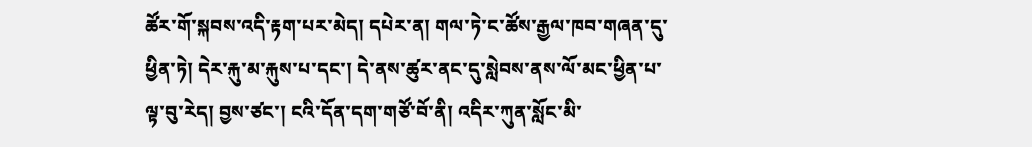ཚོར་གོ་སྐབས་འདི་རྟག་པར་མེད། དཔེར་ན། གལ་ཏེ་ང་ཚོས་རྒྱལ་ཁབ་གཞན་དུ་ཕྱིན་ཏེ། དེར་རྐུ་མ་རྐུས་པ་དང་། དེ་ནས་ཚུར་ནང་དུ་སླེབས་ནས་ལོ་མང་ཕྱིན་པ་ལྟ་བུ་རེད། བྱས་ཙང་། ངའི་དོན་དག་གཙོ་བོ་ནི། འདིར་ཀུན་སློང་མི་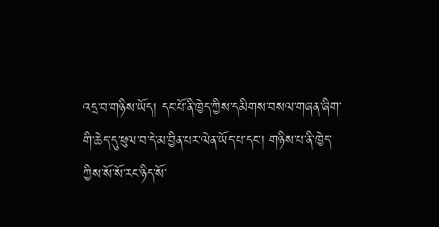འདྲ་བ་གཉིས་ཡོད། དང་པོ་ནི་ཁྱེད་ཀྱིས་དམིགས་བསལ་གཞན་ཞིག་གི་ཆེད་དུ་ཕུལ་བ་དེ་མ་བྱིན་པར་ལེན་ཡོད་པ་དང་། གཉིས་པ་ནི་ཁྱེད་ཀྱིས་སོ་སོ་རང་ཉིད་སོ་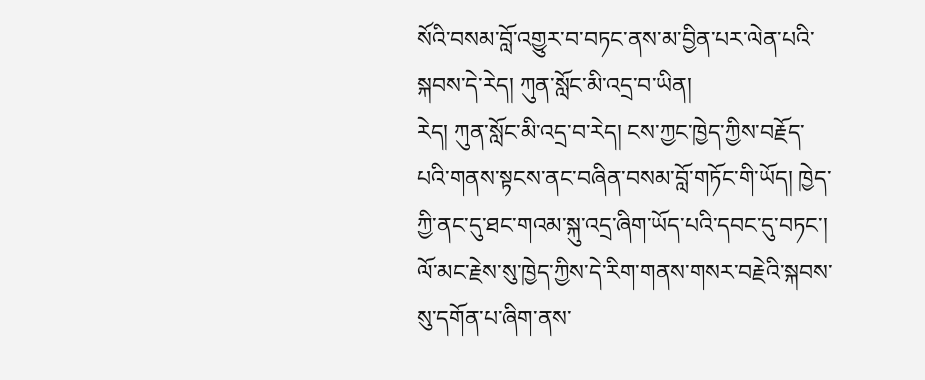སོའི་བསམ་བློ་འགྱུར་བ་བཏང་ནས་མ་བྱིན་པར་ལེན་པའི་སྐབས་དེ་རེད། ཀུན་སློང་མི་འདྲ་བ་ཡིན།
རེད། ཀུན་སློང་མི་འདྲ་བ་རེད། ངས་ཀྱང་ཁྱེད་ཀྱིས་བརྗོད་པའི་གནས་སྟངས་ནང་བཞིན་བསམ་བློ་གཏོང་གི་ཡོད། ཁྱེད་ཀྱི་ནང་དུ་ཐང་གའམ་སྐུ་འདྲ་ཞིག་ཡོད་པའི་དབང་དུ་བཏང་། ལོ་མང་རྗེས་སུ་ཁྱེད་ཀྱིས་དེ་རིག་གནས་གསར་བརྗེའི་སྐབས་སུ་དགོན་པ་ཞིག་ནས་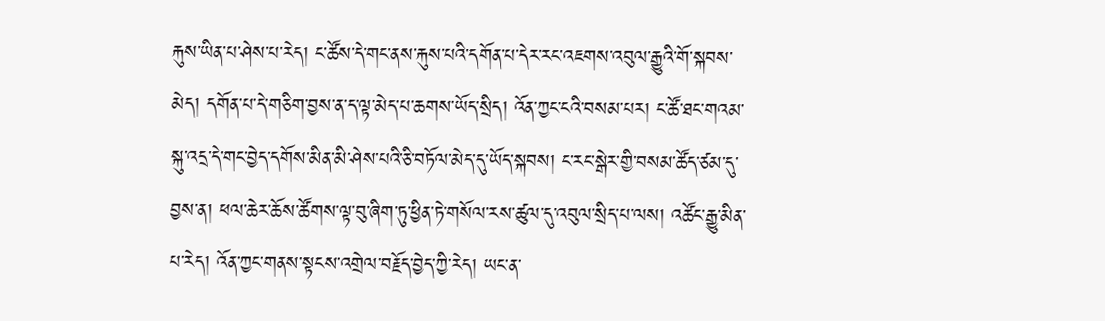རྐུས་ཡིན་པ་ཤེས་པ་རེད། ང་ཚོས་དེ་གང་ནས་རྐུས་པའི་དགོན་པ་དེར་རང་འཇགས་འབུལ་རྒྱུའི་གོ་སྐབས་མེད། དགོན་པ་དེ་གཅིག་བྱས་ན་ད་ལྟ་མེད་པ་ཆགས་ཡོད་སྲིད། འོན་ཀྱང་ངའི་བསམ་པར། ང་ཚོ་ཐང་གའམ་སྐུ་འདྲ་དེ་གང་བྱེད་དགོས་མིན་མི་ཤེས་པའི་ཅི་བཏོལ་མེད་དུ་ཡོད་སྐབས། ང་རང་སྒེར་གྱི་བསམ་ཚོད་ཙམ་དུ་བྱས་ན། ཕལ་ཆེར་ཆོས་ཚོགས་ལྟ་བུ་ཞིག་ཏུ་ཕྱིན་ཏེ་གསོལ་རས་ཚུལ་དུ་འབུལ་སྲིད་པ་ལས། འཚོང་རྒྱུ་མིན་པ་རེད། འོན་ཀྱང་གནས་སྟངས་འགྲེལ་བརྗོད་བྱེད་ཀྱི་རེད། ཡང་ན་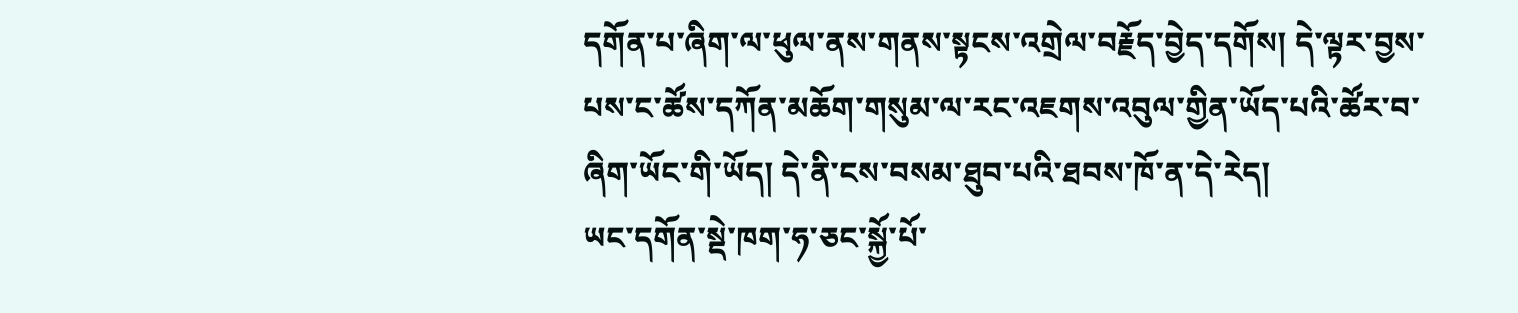དགོན་པ་ཞིག་ལ་ཕུལ་ནས་གནས་སྟངས་འགྲེལ་བརྗོད་བྱེད་དགོས། དེ་ལྟར་བྱས་པས་ང་ཚོས་དཀོན་མཆོག་གསུམ་ལ་རང་འཇགས་འབུལ་གྱིན་ཡོད་པའི་ཚོར་བ་ཞིག་ཡོང་གི་ཡོད། དེ་ནི་ངས་བསམ་ཐུབ་པའི་ཐབས་ཁོ་ན་དེ་རེད།
ཡང་དགོན་སྡེ་ཁག་ཧ་ཅང་སྐྱོ་པོ་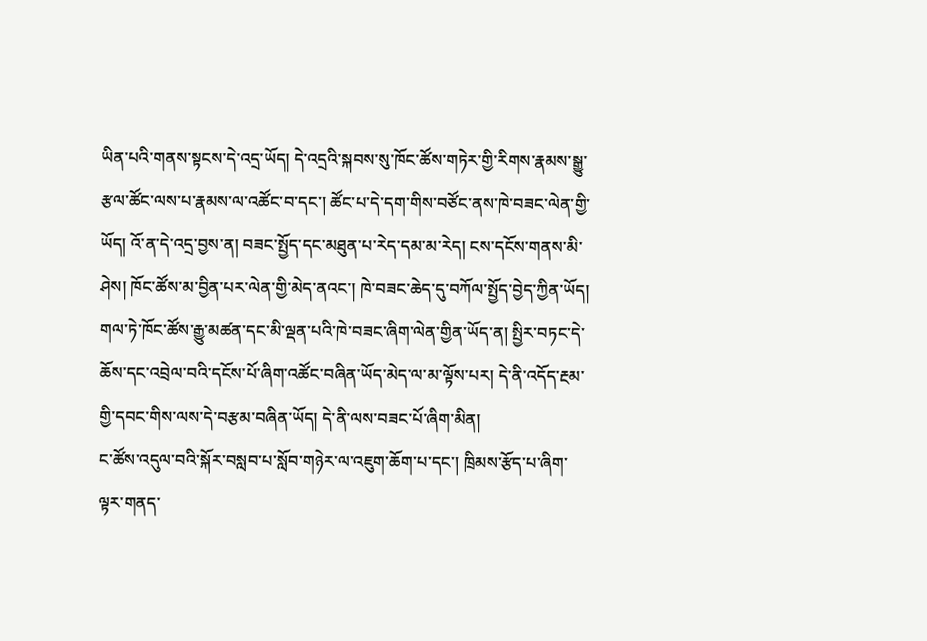ཡིན་པའི་གནས་སྟངས་དེ་འདྲ་ཡོད། དེ་འདྲའི་སྐབས་སུ་ཁོང་ཚོས་གཏེར་གྱི་རིགས་རྣམས་སྒྱུ་རྩལ་ཚོང་ལས་པ་རྣམས་ལ་འཚོང་བ་དང་། ཚོང་པ་དེ་དག་གིས་བཙོང་ནས་ཁེ་བཟང་ལེན་གྱི་ཡོད། འོ་ན་དེ་འདྲ་བྱས་ན། བཟང་སྤྱོད་དང་མཐུན་པ་རེད་དམ་མ་རེད། ངས་དངོས་གནས་མི་ཤེས། ཁོང་ཚོས་མ་བྱིན་པར་ལེན་གྱི་མེད་ནའང་། ཁེ་བཟང་ཆེད་དུ་བཀོལ་སྤྱོད་བྱེད་ཀྱིན་ཡོད། གལ་ཏེ་ཁོང་ཚོས་རྒྱུ་མཚན་དང་མི་ལྡན་པའི་ཁེ་བཟང་ཞིག་ལེན་གྱིན་ཡོད་ན། སྤྱིར་བཏང་དེ་ཆོས་དང་འབྲེལ་བའི་དངོས་པོ་ཞིག་འཚོང་བཞིན་ཡོད་མེད་ལ་མ་ལྟོས་པར། དེ་ནི་འདོད་རྔམ་གྱི་དབང་གིས་ལས་དེ་བརྩམ་བཞིན་ཡོད། དེ་ནི་ལས་བཟང་པོ་ཞིག་མིན།
ང་ཚོས་འདུལ་བའི་སྐོར་བསླབ་པ་སློབ་གཉེར་ལ་འཇུག་ཆོག་པ་དང་། ཁྲིམས་རྩོད་པ་ཞིག་ལྟར་གནད་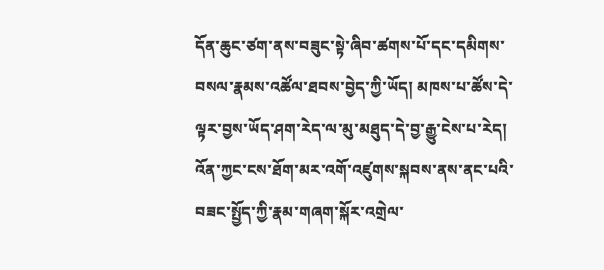དོན་ཆུང་ཙག་ནས་བཟུང་སྟེ་ཞིབ་ཚགས་པོ་དང་དམིགས་བསལ་རྣམས་འཚོལ་ཐབས་བྱེད་ཀྱི་ཡོད། མཁས་པ་ཚོས་དེ་ལྟར་བྱས་ཡོད་ཤག་རེད་ལ་མུ་མཐུད་དེ་བྱ་རྒྱུ་ངེས་པ་རེད། འོན་ཀྱང་ངས་ཐོག་མར་འགོ་འཛུགས་སྐབས་ནས་ནང་པའི་བཟང་སྤྱོད་ཀྱི་རྣམ་གཞག་སྐོར་འགྲེལ་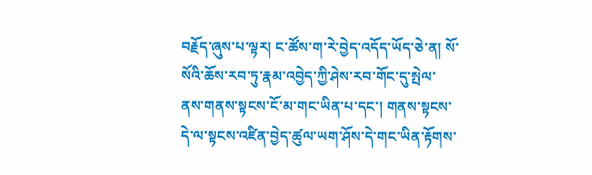བརྗོད་ཞུས་པ་ལྟར། ང་ཚོས་ག་རེ་བྱེད་འདོད་ཡོད་ཅེ་ན། སོ་སོའི་ཆོས་རབ་ཏུ་རྣམ་འབྱེད་ཀྱི་ཤེས་རབ་གོང་དུ་སྤེལ་ནས་གནས་སྟངས་ངོ་མ་གང་ཡིན་པ་དང་། གནས་སྟངས་དེ་ལ་སྟངས་འཛིན་བྱེད་ཚུལ་ཡག་ཤོས་དེ་གང་ཡིན་རྟོགས་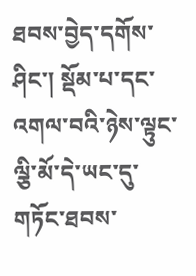ཐབས་བྱེད་དགོས་ཤིང་། སྡོམ་པ་དང་འགལ་བའི་ཉེས་ལྟུང་ལྕི་མོ་དེ་ཡང་དུ་གཏོང་ཐབས་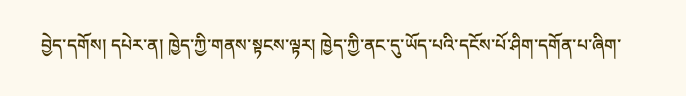བྱེད་དགོས། དཔེར་ན། ཁྱེད་ཀྱི་གནས་སྟངས་ལྟར། ཁྱེད་ཀྱི་ནང་དུ་ཡོད་པའི་དངོས་པོ་ཤིག་དགོན་པ་ཞིག་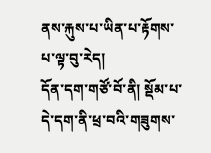ནས་རྐུས་པ་ཡིན་པ་རྟོགས་པ་ལྟ་བུ་རེད།
དོན་དག་གཙོ་བོ་ནི། སྡོམ་པ་དེ་དག་ནི་ཕྲ་བའི་གཟུགས་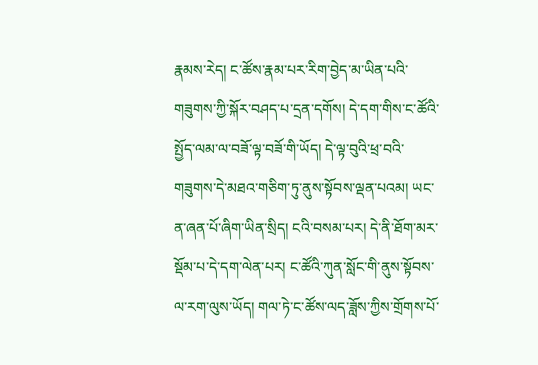རྣམས་རེད། ང་ཚོས་རྣམ་པར་རིག་བྱེད་མ་ཡིན་པའི་གཟུགས་ཀྱི་སྐོར་བཤད་པ་དྲན་དགོས། དེ་དག་གིས་ང་ཚོའི་སྤྱོད་ལམ་ལ་བཟོ་ལྟ་བཟོ་གི་ཡོད། དེ་ལྟ་བུའི་ཕྲ་བའི་གཟུགས་དེ་མཐའ་གཅིག་ཏུ་ནུས་སྟོབས་ལྡན་པའམ། ཡང་ན་ཞན་པོ་ཞིག་ཡིན་སྲིད། ངའི་བསམ་པར། དེ་ནི་ཐོག་མར་སྡོམ་པ་དེ་དག་ལེན་པར། ང་ཚོའི་ཀུན་སློང་གི་ནུས་སྟོབས་ལ་རག་ལུས་ཡོད། གལ་ཏེ་ང་ཚོས་ལད་ཟློས་ཀྱིས་གྲོགས་པོ་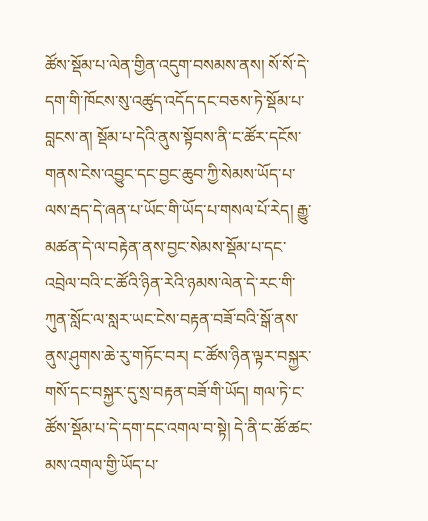ཚོས་སྡོམ་པ་ལེན་གྱིན་འདུག་བསམས་ནས། སོ་སོ་དེ་དག་གི་ཁོངས་སུ་འཚུད་འདོད་དང་བཅས་ཏེ་སྡོམ་པ་བླངས་ན། སྡོམ་པ་དེའི་ནུས་སྟོབས་ནི་ང་ཚོར་དངོས་གནས་ངེས་འབྱུང་དང་བྱང་ཆུབ་ཀྱི་སེམས་ཡོད་པ་ལས་རྦད་དེ་ཞན་པ་ཡོང་གི་ཡོད་པ་གསལ་པོ་རེད། རྒྱུ་མཚན་དེ་ལ་བརྟེན་ནས་བྱང་སེམས་སྡོམ་པ་དང་འབྲེལ་བའི་ང་ཚོའི་ཉིན་རེའི་ཉམས་ལེན་དེ་རང་གི་ཀུན་སློང་ལ་སླར་ཡང་ངེས་བརྟན་བཟོ་བའི་སྒོ་ནས་ནུས་ཤུགས་ཆེ་རུ་གཏོང་བར། ང་ཚོས་ཉིན་ལྟར་བསྐྱར་གསོ་དང་བསྐྱར་དུ་སྲ་བརྟན་བཟོ་གི་ཡོད། གལ་ཏེ་ང་ཚོས་སྡོམ་པ་དེ་དག་དང་འགལ་བ་སྟེ། དེ་ནི་ང་ཚོ་ཚང་མས་འགལ་གྱི་ཡོད་པ་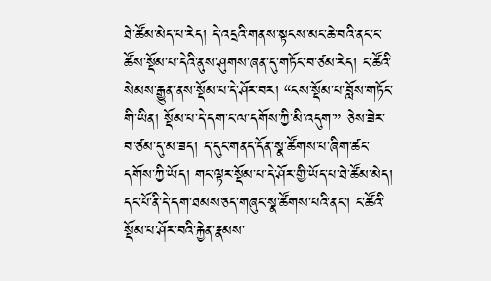ཐེ་ཚོམ་མེད་པ་རེད། དེ་འདྲའི་གནས་སྟངས་མང་ཆེ་བའི་ནང་ང་ཚོས་སྡོམ་པ་དེའི་ནུས་ཤུགས་ཞན་དུ་གཏོང་བ་ཙམ་རེད། ང་ཚོའི་སེམས་རྒྱུན་ནས་སྡོམ་པ་དེ་ཤོར་བར། “ངས་སྡོམ་པ་བློས་གཏོང་གི་ཡིན། སྡོམ་པ་དེ་དག་ང་ལ་དགོས་ཀྱི་མི་འདུག་” ཅེས་ཟེར་བ་ཙམ་དུ་མ་ཟད། ད་དུང་གནད་དོན་སྣ་ཚོགས་པ་ཞིག་ཚང་དགོས་ཀྱི་ཡོད། གང་ལྟར་སྡོམ་པ་དེ་ཤོར་གྱི་ཡོད་པ་ཐེ་ཚོམ་མེད།
དང་པོ་ནི་དེ་དག་ཐམས་ཅད་གཞུང་སྣ་ཚོགས་པའི་ནང་། ང་ཚོའི་སྡོམ་པ་ཤོར་བའི་རྐྱེན་རྣམས་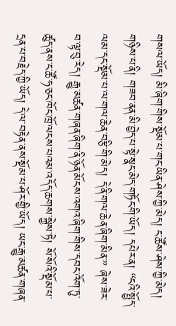གསལ་ཡོད། མི་ཞིག་གིས་སྡོམ་པ་གང་ཡིན་ཤེས་ཀྱི་མེད། ང་ཚོས་ཤེས་ཀྱི་མེད། གཉིས་པ་ནི། གཟབ་ནན་མི་བྱེད་པ་སྟེ་སྣང་མེད་གཏོང་གི་ཡོད། དཔེར་ན། “ངའི་སྤྱོད་ལམ་དང་སྡོམ་པ་ལ་གལ་ཆེན་བརྩི་གི་མེད། དེ་ནི་གལ་ཆེན་ཞིག་མིན་” ཞེས་ཟེར་བ་ལྟ་བུ་རེད། རྒྱུ་མཚན་གཞན་ཞིག་ནི་ཉོན་མོངས་འགའ་ཞིག་གིས་དབང་འོག་ཏུ་ཚུད་ནས་ང་ཚོ་ཧ་ཅང་ཁོང་ཁྲོ་ལངས་པའམ་འདོད་ཆགས་སྐྱེས་ཏེ། སོ་སོའི་སྡོམ་པ་དྲན་པ་བརྗེད་ཀྱི་ཡོད། དེ་ལ་བརྟེན་ནས་སྡོམ་པ་ཤོར་གྱི་ཡོད། ཡང་རྒྱུ་མཚན་གཞན་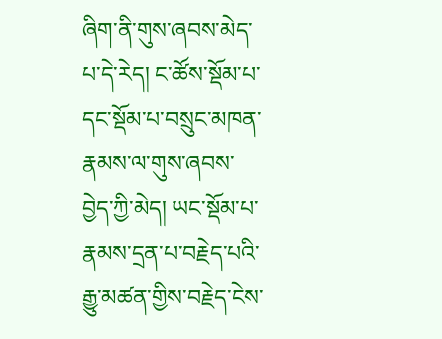ཞིག་ནི་གུས་ཞབས་མེད་པ་དེ་རེད། ང་ཚོས་སྡོམ་པ་དང་སྡོམ་པ་བསྲུང་མཁན་རྣམས་ལ་གུས་ཞབས་བྱེད་ཀྱི་མེད། ཡང་སྡོམ་པ་རྣམས་དྲན་པ་བརྗེད་པའི་རྒྱུ་མཚན་གྱིས་བརྗེད་ངེས་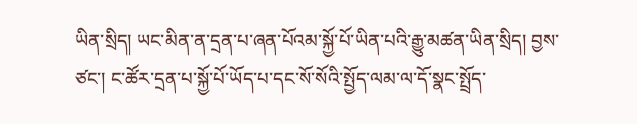ཡིན་སྲིད། ཡང་མིན་ན་དྲན་པ་ཞན་པོའམ་སྐྱོ་པོ་ཡིན་པའི་རྒྱུ་མཚན་ཡིན་སྲིད། བྱས་ཙང་། ང་ཚོར་དྲན་པ་སྐྱོ་པོ་ཡོད་པ་དང་སོ་སོའི་སྤྱོད་ལམ་ལ་དོ་སྣང་སྤྲོད་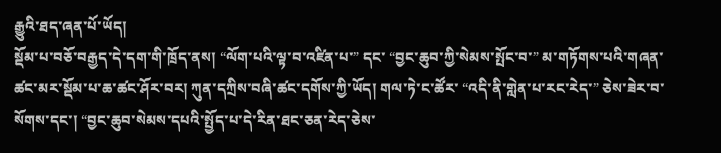རྒྱུའི་ཐད་ཞན་པོ་ཡོད།
སྡོམ་པ་བཅོ་བརྒྱད་དེ་དག་གི་ཁྲོད་ནས། “ལོག་པའི་ལྟ་བ་འཛིན་པ་” དང་ “བྱང་ཆུབ་ཀྱི་སེམས་སྤོང་བ་” མ་གཏོགས་པའི་གཞན་ཚང་མར་སྡོམ་པ་ཆ་ཚང་ཤོར་བར། ཀུན་དཀྲིས་བཞི་ཚང་དགོས་ཀྱི་ཡོད། གལ་ཏེ་ང་ཚོར་ “འདི་ནི་གླེན་པ་རང་རེད་” ཅེས་ཟེར་བ་སོགས་དང་། “བྱང་ཆུབ་སེམས་དཔའི་སྤྱོད་པ་དེ་རིན་ཐང་ཅན་རེད་ཅེས་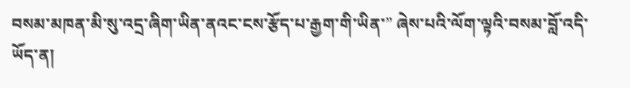བསམ་མཁན་མི་སུ་འདྲ་ཞིག་ཡིན་ནའང་ངས་རྩོད་པ་རྒྱག་གི་ཡིན་” ཞེས་པའི་ལོག་ལྟའི་བསམ་བློ་འདི་ཡོད་ན།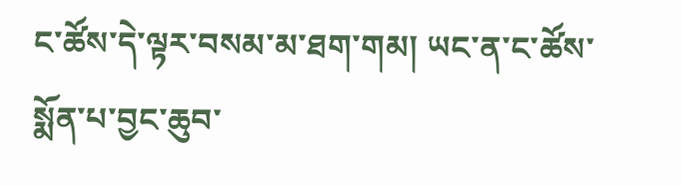ང་ཚོས་དེ་ལྟར་བསམ་མ་ཐག་གམ། ཡང་ན་ང་ཚོས་སྨོན་པ་བྱང་ཆུབ་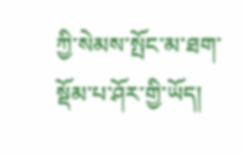ཀྱི་སེམས་སྤོང་མ་ཐག་སྡོམ་པ་ཤོར་གྱི་ཡོད།